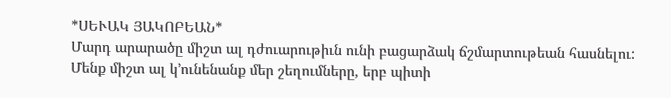*ՍԵՒԱԿ ՅԱԿՈԲԵԱՆ*
Մարդ արարածը միշտ ալ դժուարութիւն ունի բացարձակ ճշմարտութեան հասնելու:
Մենք միշտ ալ կ’ունենանք մեր շեղումները, երբ պիտի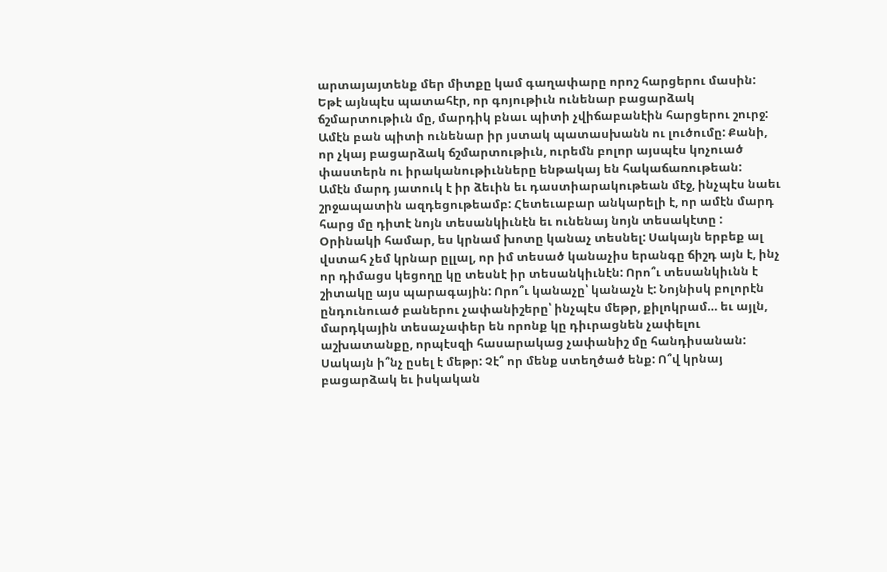արտայայտենք մեր միտքը կամ գաղափարը որոշ հարցերու մասին:
Եթէ այնպէս պատահէր, որ գոյութիւն ունենար բացարձակ ճշմարտութիւն մը, մարդիկ բնաւ պիտի չվիճաբանէին հարցերու շուրջ: Ամէն բան պիտի ունենար իր յստակ պատասխանն ու լուծումը: Քանի, որ չկայ բացարձակ ճշմարտութիւն, ուրեմն բոլոր այսպէս կոչուած փաստերն ու իրականութիւնները ենթակայ են հակաճառութեան:
Ամէն մարդ յատուկ է իր ձեւին եւ դաստիարակութեան մէջ, ինչպէս նաեւ շրջապատին ազդեցութեամբ: Հետեւաբար անկարելի է, որ ամէն մարդ հարց մը դիտէ նոյն տեսանկիւնէն եւ ունենայ նոյն տեսակէտը :
Օրինակի համար, ես կրնամ խոտը կանաչ տեսնել: Սակայն երբեք ալ վստահ չեմ կրնար ըլլալ, որ իմ տեսած կանաչիս երանգը ճիշդ այն է, ինչ որ դիմացս կեցողը կը տեսնէ իր տեսանկիւնէն: Որո՞ւ տեսանկիւնն է շիտակը այս պարագային: Որո՞ւ կանաչը՝ կանաչն է: Նոյնիսկ բոլորէն ընդունուած բաներու չափանիշերը՝ ինչպէս մեթր, քիլոկրամ… եւ այլն, մարդկային տեսաչափեր են որոնք կը դիւրացնեն չափելու աշխատանքը, որպէսզի հասարակաց չափանիշ մը հանդիսանան: Սակայն ի՞նչ ըսել է մեթր: Չէ՞ որ մենք ստեղծած ենք: Ո՞վ կրնայ բացարձակ եւ իսկական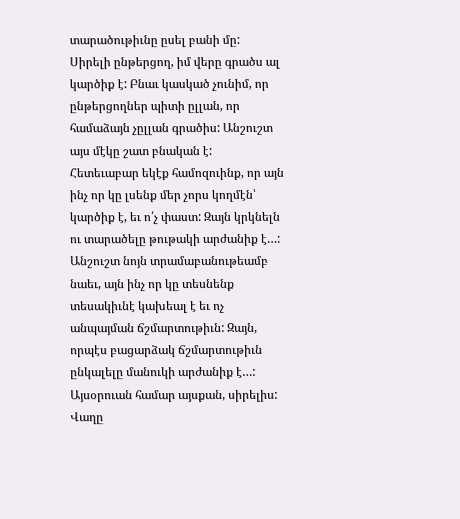տարածութիւնը ըսել բանի մը:
Սիրելի ընթերցող, իմ վերը գրածս ալ կարծիք է: Բնաւ կասկած չունիմ, որ ընթերցողներ պիտի ըլլան, որ համաձայն չըլլան գրածիս: Անշուշտ այս մէկը շատ բնական է:
Հետեւաբար եկէք համոզուինք, որ այն ինչ որ կը լսենք մեր չորս կողմէն՝ կարծիք է, եւ ո՛չ փաստ: Զայն կրկնելն ու տարածելը թութակի արժանիք է…:
Անշուշտ նոյն տրամաբանութեամբ նաեւ, այն ինչ որ կը տեսնենք տեսակիւնէ կախեալ է եւ ոչ անպայման ճշմարտութիւն: Զայն, որպէս բացարձակ ճշմարտութիւն ընկալելը մանուկի արժանիք է…:
Այսօրուան համար այսքան, սիրելիս:
Վաղը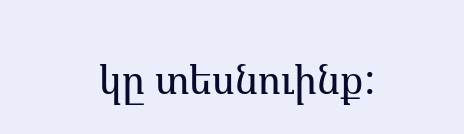կը տեսնուինք: